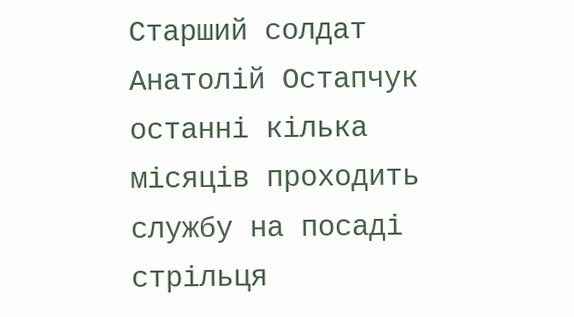Старший солдат Анатолій Остапчук останні кілька місяців проходить службу на посаді стрільця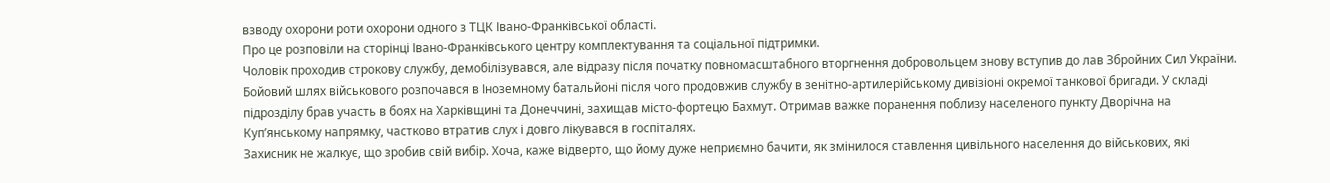взводу охорони роти охорони одного з ТЦК Івано-Франківської області.
Про це розповіли на сторінці Івано-Франківського центру комплектування та соціальної підтримки.
Чоловік проходив строкову службу, демобілізувався, але відразу після початку повномасштабного вторгнення добровольцем знову вступив до лав Збройних Сил України.
Бойовий шлях військового розпочався в Іноземному батальйоні після чого продовжив службу в зенітно-артилерійському дивізіоні окремої танкової бригади. У складі підрозділу брав участь в боях на Харківщині та Донеччині, захищав місто-фортецю Бахмут. Отримав важке поранення поблизу населеного пункту Дворічна на Куп’янському напрямку, частково втратив слух і довго лікувався в госпіталях.
Захисник не жалкує, що зробив свій вибір. Хоча, каже відверто, що йому дуже неприємно бачити, як змінилося ставлення цивільного населення до військових, які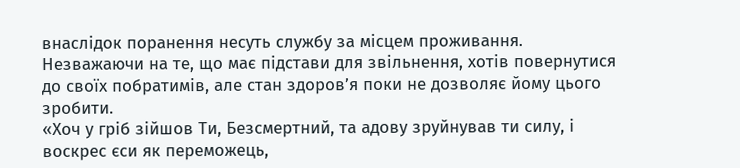внаслідок поранення несуть службу за місцем проживання.
Незважаючи на те, що має підстави для звільнення, хотів повернутися до своїх побратимів, але стан здоров’я поки не дозволяє йому цього зробити.
«Хоч у гріб зійшов Ти, Безсмертний, та адову зруйнував ти силу, і воскрес єси як переможець,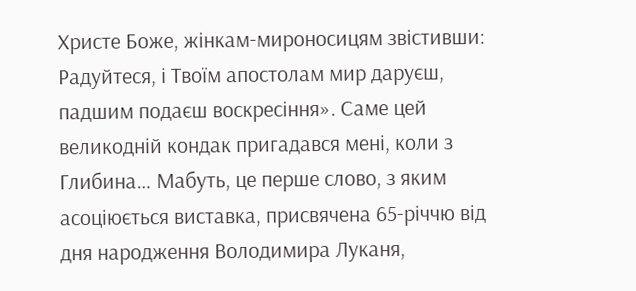Христе Боже, жінкам-мироносицям звістивши: Радуйтеся, і Твоїм апостолам мир даруєш, падшим подаєш воскресіння». Саме цей великодній кондак пригадався мені, коли з
Глибина… Мабуть, це перше слово, з яким асоціюється виставка, присвячена 65-річчю від дня народження Володимира Луканя,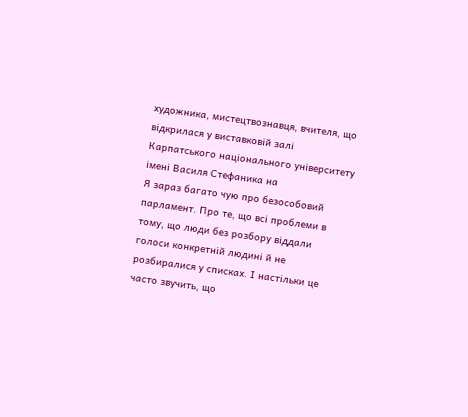художника, мистецтвознавця, вчителя, що відкрилася у виставковій залі Карпатського національного університету імені Василя Стефаника на
Я зараз багато чую про безособовий парламент. Про те, що всі проблеми в тому, що люди без розбору віддали голоси конкретній людині й не розбиралися у списках. І настільки це часто звучить, що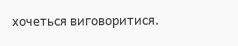хочеться виговоритися.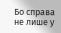Бо справа не лише у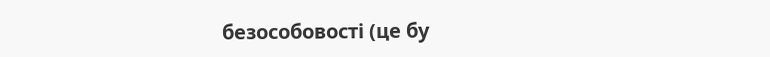безособовості (це бу